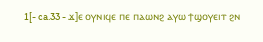1[- ca.33 - ϫ]ⲉ ⲟⲩⲛⲓϥⲉ ⲡⲉ ⲡⲁⲱⲛϩ ⲁⲩⲱ ϯϣⲟⲩⲉⲓⲧ ϩⲛ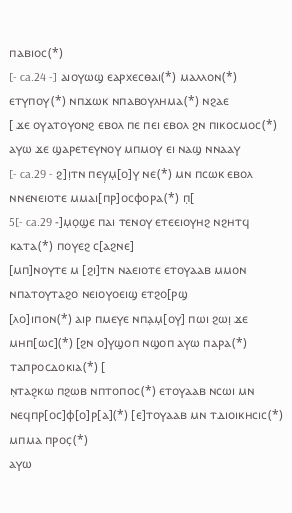ⲡⲁⲃⲓⲟⲥ(*)
[- ca.24 -] ⲁⲓⲟⲩⲱϣ ⲉⲁⲣⲭⲉⲥⲑⲁⲓ(*) ⲙⲁⲗⲗⲟⲛ(*) ⲉⲧⲩⲡⲟⲩ(*) ⲛⲡϫⲱⲕ ⲛⲡⲁⲃⲟⲩⲗⲏⲙⲁ(*) ⲛϩⲁⲉ
[ ϫⲉ ⲟⲩⲁⲧⲟⲩⲟⲛϩ ⲉⲃⲟⲗ ⲡⲉ ⲡⲉⲓ ⲉⲃⲟⲗ ϩⲛ ⲡⲓⲕⲟⲥⲙⲟⲥ(*) ⲁⲩⲱ ϫⲉ ϣⲁⲣⲉⲧⲉⲩⲛⲟⲩ ⲙⲡⲙⲟⲩ ⲉⲓ ⲛⲁϣ ⲛⲛⲁⲁⲩ
[- ca.29 - ϩ]ⲓ̣ⲧⲛ ⲡⲉⲩ̣ⲙ̣[ⲟ]ⲩ ⲛⲉ(*) ⲙⲛ ⲡⲥⲱⲕ ⲉⲃⲟⲗ ⲛⲛⲉⲛⲉⲓⲟⲧⲉ ⲙⲙⲁⲓ[ⲡⲣ]ⲟⲥⲫⲟⲣⲁ(*) ⲡ̣[
5[- ca.29 -]ⲙ̣ⲟ̣ϣ̣ⲉ ⲡⲁⲓ ⲧⲉⲛⲟⲩ ⲉⲧⲉⲉⲓⲟⲩⲏϩ ⲛϩⲏⲧϥ ⲕⲁⲧⲁ(*) ⲡⲟⲩⲉϩ ⲥ[ⲁϩⲛⲉ]
[ⲙⲡ]ⲛⲟⲩⲧⲉ ⲙ [ϩⲓ]ⲧⲛ ⲛⲁⲉⲓⲟⲧⲉ ⲉⲧⲟⲩⲁⲁⲃ ⲙⲙⲟⲛ ⲛⲡⲁⲧⲟⲩⲧⲁϩⲟ ⲛⲉⲓⲟⲩⲟⲉⲓϣ ⲉⲧϩⲟ[ⲣϣ
[ⲗⲟ]ⲓⲡⲟⲛ(*) ⲁⲓⲣ ⲡⲙⲉⲩⲉ ⲛⲡⲁ̣ⲙ̣[ⲟⲩ] ⲡⲱⲓ ϩⲱⲓ̣ ϫⲉ ⲙⲏⲡ[ⲱⲥ](*) [ϩⲛ ⲟ]ⲩϣⲟⲡ ⲛϣⲟⲡ ⲁⲩⲱ ⲡⲁⲣⲁ(*) ⲧⲁⲡⲣⲟⲥⲇⲟⲕⲓⲁ(*) [
ⲛ̣ⲧⲁϩ̣ⲕⲱ ⲡϩⲱⲃ ⲛⲡⲧⲟⲡⲟⲥ(*) ⲉⲧⲟⲩⲁⲁⲃ ⲛⲥⲱⲓ ⲙⲛ ⲛⲉϥⲡⲣ[ⲟⲥ]ⲫ[ⲟ]ⲣ[ⲁ](*) [ⲉ]ⲧⲟⲩⲁⲁⲃ ⲙⲛ ⲧⲇⲓⲟⲓⲕⲏⲥⲓⲥ(*) ⲙⲡⲙⲁ ⲡⲣⲟⲥ̣(*)
ⲁⲩⲱ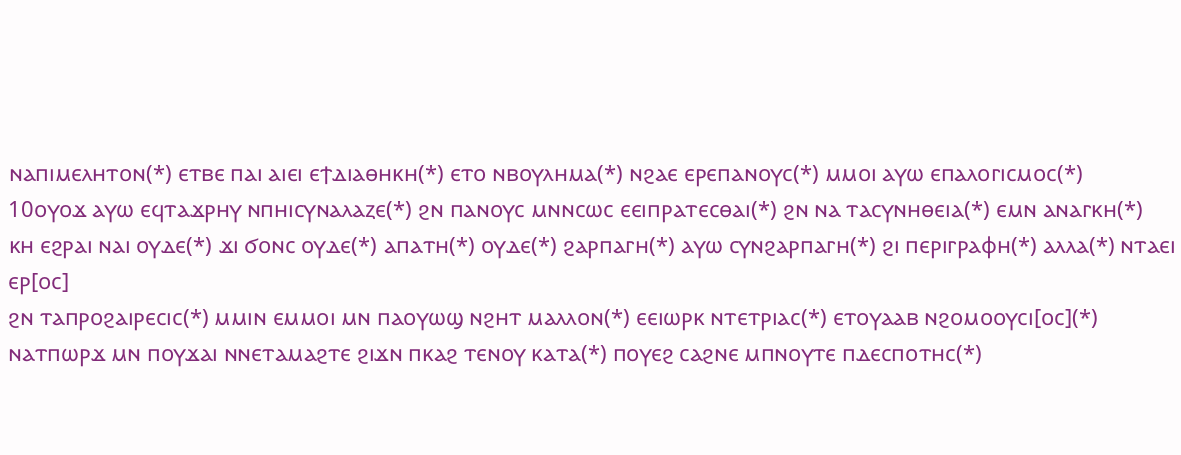ⲛⲁⲡⲓⲙⲉⲗⲏⲧⲟⲛ(*) ⲉⲧⲃⲉ ⲡⲁⲓ ⲁⲓⲉⲓ ⲉϯⲇⲓⲁⲑⲏⲕⲏ(*) ⲉⲧⲟ ⲛⲃⲟⲩⲗⲏⲙⲁ(*) ⲛϩⲁⲉ ⲉⲣⲉⲡⲁⲛⲟⲩⲥ(*) ⲙⲙⲟⲓ ⲁⲩⲱ ⲉⲡⲁⲗⲟⲅⲓⲥⲙⲟⲥ(*)
10ⲟⲩⲟϫ ⲁⲩⲱ ⲉϥⲧⲁϫⲣⲏⲩ ⲛⲡⲏⲓⲥⲩⲛⲁⲗⲁⲍⲉ(*) ϩⲛ ⲡⲁⲛⲟⲩⲥ ⲙⲛⲛⲥⲱⲥ ⲉⲉⲓⲡⲣⲁⲧⲉⲥⲑⲁⲓ(*) ϩⲛ ⲛⲁ ⲧⲁⲥⲩⲛⲏⲑⲉⲓⲁ(*) ⲉⲙⲛ ⲁⲛⲁⲅⲕⲏ(*)
ⲕⲏ ⲉϩⲣⲁⲓ ⲛⲁⲓ ⲟⲩⲇⲉ(*) ϫⲓ ϭⲟⲛⲥ ⲟⲩⲇⲉ(*) ⲁⲡⲁⲧⲏ(*) ⲟⲩⲇⲉ(*) ϩⲁⲣⲡⲁⲅⲏ(*) ⲁⲩⲱ ⲥⲩⲛϩⲁⲣⲡⲁⲅⲏ(*) ϩⲓ ⲡⲉⲣⲓⲅⲣⲁⲫⲏ(*) ⲁⲗⲗⲁ(*) ⲛⲧⲁⲉⲓ ⲉⲣ[ⲟⲥ]
ϩⲛ ⲧⲁⲡⲣⲟϩⲁⲓⲣⲉⲥⲓⲥ(*) ⲙⲙⲓⲛ ⲉⲙⲙⲟⲓ ⲙⲛ ⲡⲁⲟⲩⲱϣ ⲛϩⲏⲧ ⲙⲁⲗⲗⲟⲛ(*) ⲉⲉⲓⲱⲣⲕ ⲛⲧⲉⲧⲣⲓⲁⲥ(*) ⲉⲧⲟⲩⲁⲁⲃ ⲛϩⲟⲙⲟⲟⲩⲥⲓ[ⲟⲥ](*)
ⲛⲁⲧⲡⲱⲣϫ ⲙⲛ ⲡⲟⲩϫⲁⲓ ⲛⲛⲉⲧⲁⲙⲁϩⲧⲉ ϩⲓϫⲛ ⲡⲕⲁϩ ⲧⲉⲛⲟⲩ ⲕⲁⲧⲁ(*) ⲡⲟⲩⲉϩ ⲥⲁϩⲛⲉ ⲙⲡⲛⲟⲩⲧⲉ ⲡⲇⲉⲥⲡⲟⲧⲏⲥ(*)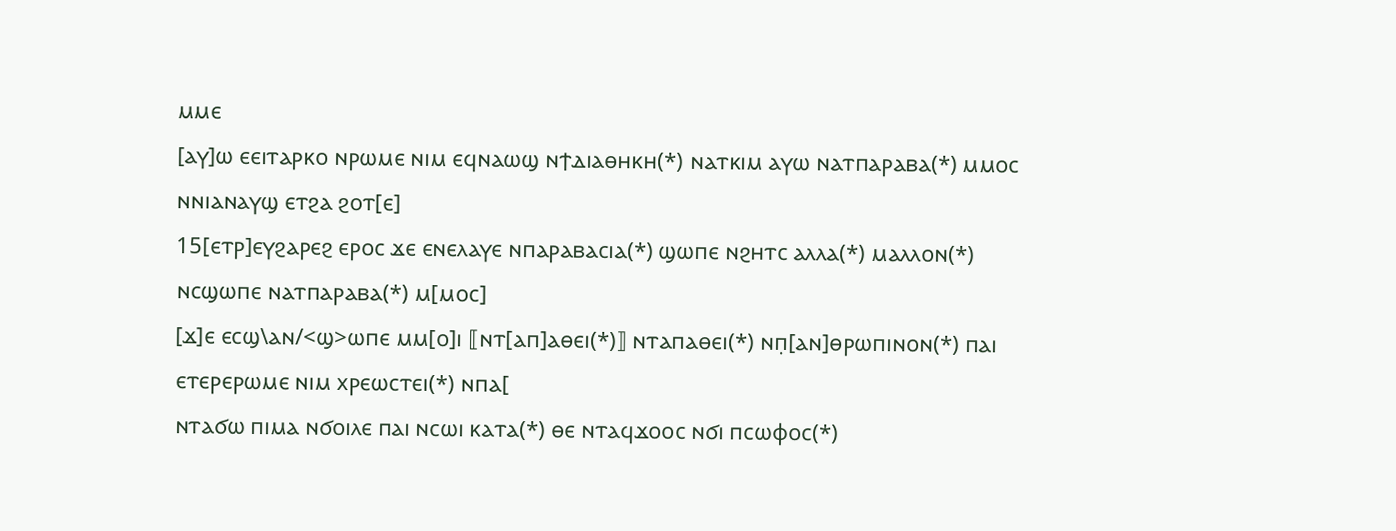ⲙⲙⲉ
[ⲁⲩ]ⲱ ⲉⲉⲓⲧⲁⲣⲕⲟ ⲛⲣⲱⲙⲉ ⲛⲓⲙ ⲉϥⲛⲁⲱϣ ⲛϯⲇⲓⲁⲑⲏⲕⲏ(*) ⲛⲁⲧⲕⲓⲙ ⲁⲩⲱ ⲛⲁⲧⲡⲁⲣⲁⲃⲁ(*) ⲙⲙⲟⲥ ⲛⲛⲓⲁⲛⲁⲩϣ ⲉⲧϩⲁ ϩⲟⲧ[ⲉ]
15[ⲉⲧⲣ]ⲉⲩϩⲁⲣⲉϩ ⲉⲣⲟⲥ ϫⲉ ⲉⲛⲉⲗⲁⲩⲉ ⲛⲡⲁⲣⲁⲃⲁⲥⲓⲁ(*) ϣⲱⲡⲉ ⲛϩⲏⲧⲥ ⲁⲗⲗⲁ(*) ⲙⲁⲗⲗⲟⲛ(*) ⲛⲥϣⲱⲡⲉ ⲛⲁⲧⲡⲁⲣⲁⲃⲁ(*) ⲙ[ⲙⲟⲥ]
[ϫ]ⲉ ⲉⲥϣ\ⲁⲛ/<ϣ>ⲱⲡⲉ ⲙⲙ[ⲟ]ⲓ ⟦ⲛⲧ[ⲁⲡ]ⲁⲑⲉⲓ(*)⟧ ⲛⲧⲁⲡⲁⲑⲉⲓ(*) ⲛⲡ̣[ⲁⲛ]ⲑⲣⲱⲡⲓⲛⲟⲛ(*) ⲡⲁⲓ ⲉⲧⲉⲣⲉⲣⲱⲙⲉ ⲛⲓⲙ ⲭⲣⲉⲱⲥⲧⲉⲓ(*) ⲛⲡⲁ[
ⲛⲧⲁϭⲱ ⲡⲓⲙⲁ ⲛϭⲟⲓⲗⲉ ⲡⲁⲓ ⲛⲥⲱⲓ ⲕⲁⲧⲁ(*) ⲑⲉ ⲛⲧⲁϥϫⲟⲟⲥ ⲛϭⲓ ⲡⲥⲱⲫⲟⲥ(*)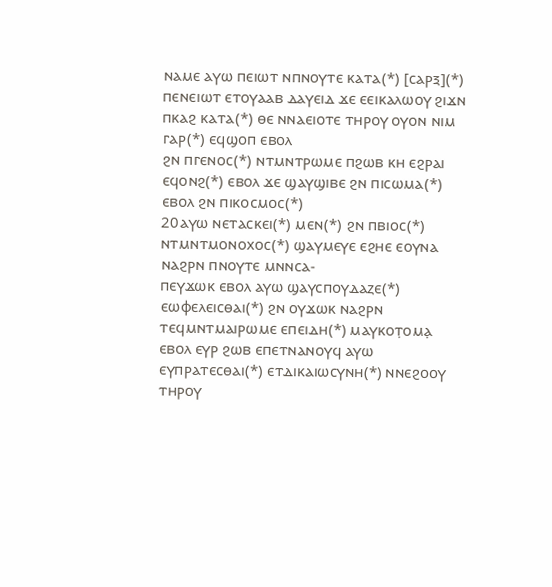ⲛⲁⲙⲉ ⲁⲩⲱ ⲡⲉⲓⲱⲧ ⲛⲡⲛⲟⲩⲧⲉ ⲕⲁⲧⲁ(*) [ⲥⲁⲣⲝ](*)
ⲡⲉⲛⲉⲓⲱⲧ ⲉⲧⲟⲩⲁⲁⲃ ⲇⲁⲩⲉⲓⲇ ϫⲉ ⲉⲉⲓⲕⲁⲗⲱⲟⲩ ϩⲓϫⲛ ⲡⲕⲁϩ ⲕⲁⲧⲁ(*) ⲑⲉ ⲛⲛⲁⲉⲓⲟⲧⲉ ⲧⲏⲣⲟⲩ ⲟⲩⲟⲛ ⲛⲓⲙ ⲅⲁⲣ(*) ⲉϥϣⲟⲡ ⲉⲃⲟⲗ
ϩⲛ ⲡⲅⲉⲛⲟⲥ(*) ⲛⲧⲙⲛⲧⲣⲱⲙⲉ ⲡϩⲱⲃ ⲕⲏ ⲉϩⲣⲁⲓ ⲉϥⲟⲛϩ(*) ⲉⲃⲟⲗ ϫⲉ ϣⲁⲩϣⲓⲃⲉ ϩⲛ ⲡⲓⲥⲱⲙⲁ(*) ⲉⲃⲟⲗ ϩⲛ ⲡⲓⲕⲟⲥⲙⲟⲥ(*)
20ⲁⲩⲱ ⲛⲉⲧⲁⲥⲕⲉⲓ(*) ⲙⲉⲛ(*) ϩⲛ ⲡⲃⲓⲟⲥ(*) ⲛⲧⲙⲛⲧⲙⲟⲛⲟⲭⲟⲥ(*) ϣⲁⲩⲙⲉⲩⲉ ⲉϩⲏⲉ ⲉⲟⲩⲛⲁ ⲛⲁϩⲣⲛ ⲡⲛⲟⲩⲧⲉ ⲙⲛⲛⲥⲁ-
ⲡⲉⲩϫⲱⲕ ⲉⲃⲟⲗ ⲁⲩⲱ ϣⲁⲩⲥⲡⲟⲩⲇⲁⲍⲉ(*) ⲉⲱⲫⲉⲗⲉⲓⲥⲑⲁⲓ(*) ϩⲛ ⲟⲩϫⲱⲕ ⲛⲁϩⲣⲛ ⲧⲉϥⲙⲛⲧⲙⲁⲓⲣⲱⲙⲉ ⲉⲡⲉⲓⲇⲏ(*) ⲙⲁⲩⲕⲟⲧ̣ⲟⲙⲁ̣
ⲉⲃⲟⲗ ⲉⲩⲣ ϩⲱⲃ ⲉⲡⲉⲧⲛⲁⲛⲟⲩϥ ⲁⲩⲱ ⲉⲩⲡⲣⲁⲧⲉⲥⲑⲁⲓ(*) ⲉⲧⲇⲓⲕⲁⲓⲱⲥⲩⲛⲏ(*) ⲛⲛⲉϩⲟⲟⲩ ⲧⲏⲣⲟⲩ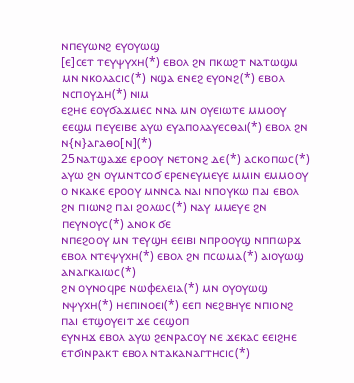ⲛⲡⲉⲩⲱⲛϩ ⲉⲩⲟⲩⲱϣ
[ⲉ]ⲥⲉⲧ ⲧⲉⲩⲯⲩⲭⲏ(*) ⲉⲃⲟⲗ ϩⲛ ⲡⲕⲱϩⲧ ⲛⲁⲧⲱϣⲙ ⲙⲛ ⲛⲕⲟⲗⲁⲥⲓⲥ(*) ⲛϣⲁ ⲉⲛⲉϩ ⲉⲩⲟⲛϩ(*) ⲉⲃⲟⲗ ⲛⲥⲡⲟⲩⲇⲏ(*) ⲛⲓⲙ
ⲉϩⲏⲉ ⲉⲟⲩϭⲁϫⲙⲉⲥ ⲛⲛⲁ ⲙⲛ ⲟⲩⲉⲓⲱⲧⲉ ⲙⲙⲟⲟⲩ ⲉⲉϣⲙ ⲡⲉⲩⲉⲓⲃⲉ ⲁⲩⲱ ⲉⲩⲁⲡⲟⲗⲁⲩⲉⲥⲑⲁⲓ(*) ⲉⲃⲟⲗ ϩⲛ ⲛ{ⲛ}ⲁⲅⲁⲑⲟ[ⲛ](*)
25ⲛⲁⲧϣⲁϫⲉ ⲉⲣⲟⲟⲩ ⲛⲉⲧⲟⲛϩ ⲇⲉ(*) ⲁⲥⲕⲟⲡⲱⲥ(*) ⲁⲩⲱ ϩⲛ ⲟⲩⲙⲛⲧⲥⲟϭ ⲉⲣⲉⲛⲉⲩⲙⲉⲩⲉ ⲙⲙⲓⲛ ⲉⲙⲙⲟⲟⲩ
ⲟ ⲛⲕⲁⲕⲉ ⲉⲣⲟⲟⲩ ⲙⲛⲛⲥⲁ ⲛⲁⲓ ⲛⲡⲟⲩⲕⲱ ⲡⲁⲓ ⲉⲃⲟⲗ ϩⲛ ⲡⲓⲱⲛϩ ⲡⲁⲓ ϩⲟⲗⲱⲥ(*) ⲛⲁⲩ ⲙⲙⲉⲩⲉ ϩⲛ ⲡⲉⲩⲛⲟⲩⲥ(*) ⲁⲛⲟⲕ ϭⲉ
ⲛⲡⲉϩⲟⲟⲩ ⲙⲛ ⲧⲉⲩϣⲏ ⲉⲉⲓⲃⲓ ⲛⲡⲣⲟⲟⲩϣ ⲛⲡⲡⲱⲣϫ ⲉⲃⲟⲗ ⲛⲧⲉⲯⲩⲭⲏ(*) ⲉⲃⲟⲗ ϩⲛ ⲡⲥⲱⲙⲁ(*) ⲁⲓⲟⲩⲱϣ ⲁⲛⲁⲅⲕⲁⲓⲱⲥ(*)
ϩⲛ ⲟⲩⲛⲟϥⲣⲉ ⲛⲱⲫⲉⲗⲉⲓⲁ(*) ⲙⲛ ⲟⲩⲟⲩⲱϣ ⲛⲯⲩⲭⲏ(*) ⲏⲉⲡⲓⲛⲟⲉⲓ(*) ⲉⲉⲡ ⲛⲉϩⲃⲏⲩⲉ ⲛⲡⲓⲟⲛϩ ⲡⲁⲓ ⲉⲧϣⲟⲩⲉⲓⲧ ϫⲉ ⲥⲉϣⲟⲡ
ⲉⲩⲛⲏϫ ⲉⲃⲟⲗ ⲁⲩⲱ ϩⲉⲛⲣⲁⲥⲟⲩ ⲛⲉ ϫⲉⲕⲁⲥ ⲉⲉⲓϩⲏⲉ ⲉⲧϭⲓⲛⲣⲁⲕⲧ ⲉⲃⲟⲗ ⲛⲧⲁⲕⲁⲛⲁⲅⲧⲏⲥⲓⲥ(*)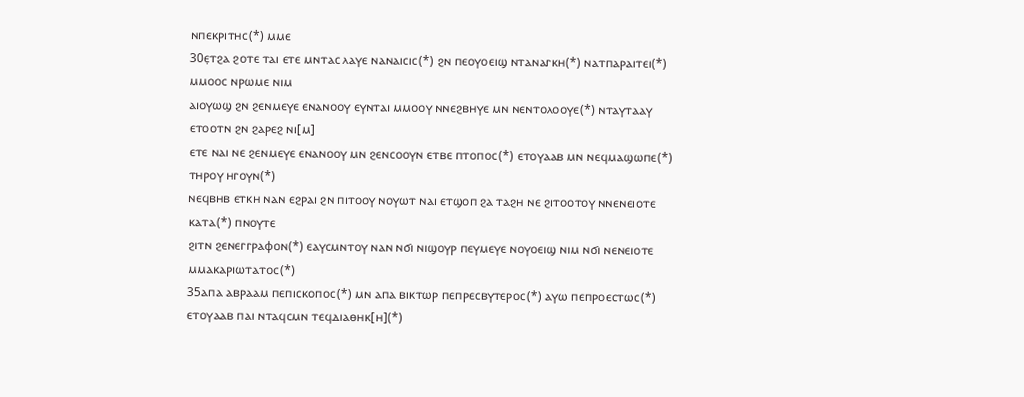ⲛⲡⲉⲕⲣⲓⲧⲏⲥ(*) ⲙⲙⲉ
30ⲉ̣ⲧϩⲁ ϩⲟⲧⲉ ⲧⲁⲓ ⲉⲧⲉ ⲙⲛⲧⲁⲥ ⲗⲁⲩⲉ ⲛⲁⲛⲁⲓⲥⲓⲥ(*) ϩⲛ ⲡⲉⲟⲩⲟⲉⲓϣ ⲛⲧⲁⲛⲁⲅⲕⲏ(*) ⲛⲁⲧⲡⲁⲣⲁⲓⲧⲉⲓ(*) ⲙⲙⲟⲟⲥ ⲛⲣⲱⲙⲉ ⲛⲓⲙ
ⲁⲓⲟⲩⲱϣ ϩⲛ ϩⲉⲛⲙⲉⲩⲉ ⲉⲛⲁⲛⲟⲟⲩ ⲉⲩⲛⲧⲁⲓ ⲙⲙⲟⲟⲩ ⲛⲛⲉϩⲃⲏⲩⲉ ⲙⲛ ⲛⲉⲛⲧⲟⲗⲟⲟⲩⲉ(*) ⲛⲧⲁⲩⲧⲁⲁⲩ ⲉⲧⲟⲟⲧⲛ ϩⲛ ϩⲁⲣⲉϩ ⲛⲓ[ⲙ]
ⲉⲧⲉ ⲛⲁⲓ ⲛⲉ ϩⲉⲛⲙⲉⲩⲉ ⲉⲛⲁⲛⲟⲟⲩ ⲙⲛ ϩⲉⲛⲥⲟⲟⲩⲛ ⲉⲧⲃⲉ ⲡⲧⲟⲡⲟⲥ(*) ⲉⲧⲟⲩⲁⲁⲃ ⲙⲛ ⲛⲉϥⲙⲁϣⲱⲡⲉ(*) ⲧⲏⲣⲟⲩ ⲏⲅⲟⲩⲛ(*)
ⲛⲉϥⲃⲏⲃ ⲉⲧⲕⲏ ⲛⲁⲛ ⲉϩⲣⲁⲓ ϩⲛ ⲡⲓⲧⲟⲟⲩ ⲛⲟⲩⲱⲧ ⲛⲁⲓ ⲉⲧϣⲟⲡ ϩⲁ ⲧⲁϩⲏ ⲛⲉ ϩⲓⲧⲟⲟⲧⲟⲩ ⲛⲛⲉⲛⲉⲓⲟⲧⲉ ⲕⲁⲧⲁ(*) ⲡⲛⲟⲩⲧⲉ
ϩⲓⲧⲛ ϩⲉⲛⲉⲅⲅⲣⲁⲫⲟⲛ(*) ⲉⲁⲩⲥⲙⲛⲧⲟⲩ ⲛⲁⲛ ⲛϭⲓ ⲛⲓϣⲟⲩⲣ ⲡⲉⲩⲙⲉⲩⲉ ⲛⲟⲩⲟⲉⲓϣ ⲛⲓⲙ ⲛϭⲓ ⲛⲉⲛⲉⲓⲟⲧⲉ ⲙⲙⲁⲕⲁⲣⲓⲱⲧⲁⲧⲟⲥ(*)
35ⲁⲡⲁ ⲁⲃⲣⲁⲁⲙ ⲡⲉⲡⲓⲥⲕⲟⲡⲟⲥ(*) ⲙⲛ ⲁⲡⲁ ⲃⲓⲕⲧⲱⲣ ⲡⲉⲡⲣⲉⲥⲃⲩⲧⲉⲣⲟⲥ(*) ⲁⲩⲱ ⲡⲉⲡⲣⲟⲉⲥⲧⲱⲥ(*) ⲉⲧⲟⲩⲁⲁⲃ ⲡⲁⲓ ⲛⲧⲁϥⲥⲙⲛ ⲧⲉϥⲇⲓⲁⲑⲏⲕ[ⲏ](*)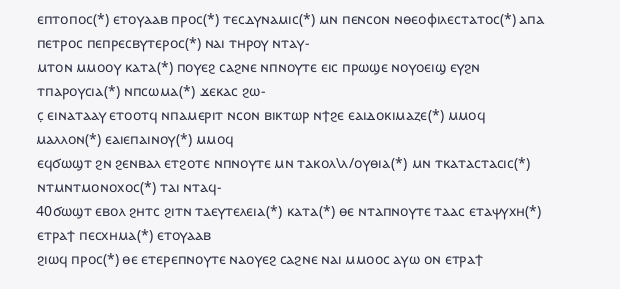ⲉⲡⲧⲟⲡⲟⲥ(*) ⲉⲧⲟⲩⲁⲁⲃ ⲡⲣⲟⲥ(*) ⲧⲉⲥⲇⲩⲛⲁⲙⲓⲥ(*) ⲙⲛ ⲡⲉⲛⲥⲟⲛ ⲛⲑⲉⲟⲫⲓⲗⲉⲥⲧⲁⲧⲟⲥ(*) ⲁⲡⲁ ⲡⲉⲧⲣⲟⲥ ⲡⲉⲡⲣⲉⲥⲃⲩⲧⲉⲣⲟⲥ(*) ⲛⲁⲓ ⲧⲏⲣⲟⲩ ⲛⲧⲁⲩ-
ⲙⲧⲟⲛ ⲙⲙⲟⲟⲩ ⲕⲁⲧⲁ(*) ⲡⲟⲩⲉϩ ⲥⲁϩⲛⲉ ⲛⲡⲛⲟⲩⲧⲉ ⲉⲓⲥ ⲡⲣⲱϣⲉ ⲛⲟⲩⲟⲉⲓϣ ⲉⲩϩⲛ ⲧⲡⲁⲣⲟⲩⲥⲓⲁ(*) ⲛⲡⲥⲱⲙⲁ(*) ϫⲉⲕⲁⲥ ϩⲱ-
ⲥ̣ ⲉⲓⲛⲁⲧⲁⲁⲩ ⲉⲧⲟⲟⲧϥ ⲛⲡⲁⲙⲉⲣⲓⲧ ⲛⲥⲟⲛ ⲃⲓⲕⲧⲱⲣ ⲛϯϩⲉ ⲉⲁⲓⲇⲟⲕⲓⲙⲁⲍⲉ(*) ⲙⲙⲟϥ ⲙⲁⲗⲗⲟⲛ(*) ⲉⲁⲓⲉⲡⲁⲓⲛⲟⲩ(*) ⲙⲙⲟϥ
ⲉϥϭⲱϣⲧ ϩⲛ ϩⲉⲛⲃⲁⲗ ⲉⲧϩⲟⲧⲉ ⲛⲡⲛⲟⲩⲧⲉ ⲙⲛ ⲧⲁⲕⲟⲗ\ⲗ/ⲟⲩⲑⲓⲁ(*) ⲙⲛ ⲧⲕⲁⲧⲁⲥⲧⲁⲥⲓⲥ(*) ⲛⲧⲙⲛⲧⲙⲟⲛⲟⲭⲟⲥ(*) ⲧⲁⲓ ⲛⲧⲁϥ-
40ϭⲱϣⲧ ⲉⲃⲟⲗ ϩⲏⲧⲥ ϩⲓⲧⲛ ⲧⲁⲉⲩⲧⲉⲗⲉⲓⲁ(*) ⲕⲁⲧⲁ(*) ⲑⲉ ⲛⲧⲁⲡⲛⲟⲩⲧⲉ ⲧⲁⲁⲥ ⲉⲧⲁⲯⲩⲭⲏ(*) ⲉⲧⲣⲁϯ ⲡⲉⲥⲭⲏⲙⲁ(*) ⲉⲧⲟⲩⲁⲁⲃ
ϩⲓⲱϥ ⲡⲣⲟⲥ(*) ⲑⲉ ⲉⲧⲉⲣⲉⲡⲛⲟⲩⲧⲉ ⲛⲁⲟⲩⲉϩ ⲥⲁϩⲛⲉ ⲛⲁⲓ ⲙⲙⲟⲟⲥ ⲁⲩⲱ ⲟⲛ ⲉⲧⲣⲁϯ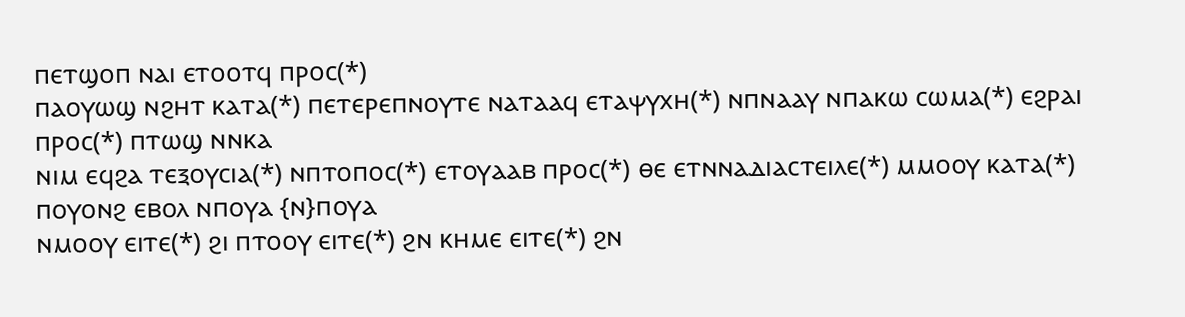ⲡⲉⲧϣⲟⲡ ⲛⲁⲓ ⲉⲧⲟⲟⲧϥ ⲡⲣⲟⲥ(*)
ⲡⲁⲟⲩⲱϣ ⲛϩⲏⲧ ⲕⲁⲧⲁ(*) ⲡⲉⲧⲉⲣⲉⲡⲛⲟⲩⲧⲉ ⲛⲁⲧⲁⲁϥ ⲉⲧⲁⲯⲩⲭⲏ(*) ⲛⲡⲛⲁⲁⲩ ⲛⲡⲁⲕⲱ ⲥⲱⲙⲁ(*) ⲉϩⲣⲁⲓ ⲡⲣⲟⲥ(*) ⲡⲧⲱϣ ⲛⲛⲕⲁ
ⲛⲓⲙ ⲉϥϩⲁ ⲧⲉⲝⲟⲩⲥⲓⲁ(*) ⲛⲡⲧⲟⲡⲟⲥ(*) ⲉⲧⲟⲩⲁⲁⲃ ⲡⲣⲟⲥ(*) ⲑⲉ ⲉⲧⲛⲛⲁⲇⲓⲁⲥⲧⲉⲓⲗⲉ(*) ⲙⲙⲟⲟⲩ ⲕⲁⲧⲁ(*) ⲡⲟⲩⲟⲛϩ ⲉⲃⲟⲗ ⲛⲡⲟⲩⲁ {ⲛ}ⲡⲟⲩⲁ
ⲛⲙⲟⲟⲩ ⲉⲓⲧⲉ(*) ϩⲓ ⲡⲧⲟⲟⲩ ⲉⲓⲧⲉ(*) ϩⲛ ⲕⲏⲙⲉ ⲉⲓⲧⲉ(*) ϩⲛ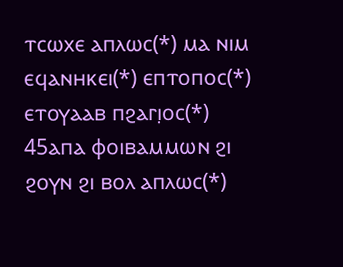ⲧⲥⲱⲭⲉ ⲁⲡⲗⲱⲥ(*) ⲙⲁ ⲛⲓⲙ ⲉϥⲁⲛⲏⲕⲉⲓ(*) ⲉⲡⲧⲟⲡⲟⲥ(*) ⲉⲧⲟⲩⲁⲁⲃ ⲡϩⲁⲅⲓ̣ⲟⲥ(*)
45ⲁⲡⲁ ⲫⲟⲓⲃⲁⲙⲙⲱⲛ ϩⲓ ϩⲟⲩⲛ ϩⲓ ⲃⲟⲗ ⲁⲡⲗⲱⲥ(*)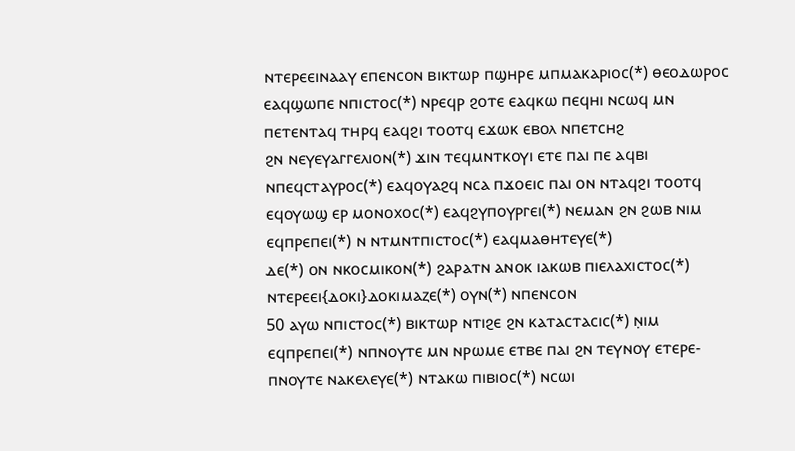ⲛⲧⲉⲣⲉⲉⲓⲛⲁⲁⲩ ⲉⲡⲉⲛⲥⲟⲛ ⲃⲓⲕⲧⲱⲣ ⲡϣⲏⲣⲉ ⲙⲡⲙⲁⲕⲁⲣⲓⲟⲥ(*) ⲑⲉⲟⲇⲱⲣⲟⲥ
ⲉⲁϥϣⲱⲡⲉ ⲛⲡⲓⲥⲧⲟⲥ(*) ⲛⲣⲉϥⲣ ϩⲟⲧⲉ ⲉⲁϥⲕⲱ ⲡⲉϥⲏⲓ ⲛⲥⲱϥ ⲙⲛ ⲡⲉⲧⲉⲛⲧⲁϥ ⲧⲏⲣϥ ⲉⲁϥϩⲓ ⲧⲟⲟⲧϥ ⲉϫⲱⲕ ⲉⲃⲟⲗ ⲛⲡⲉⲧⲥⲏϩ
ϩⲛ ⲛⲉⲩⲉⲩⲁⲅⲅⲉⲗⲓⲟⲛ(*) ϫⲓⲛ ⲧⲉϥⲙⲛⲧⲕⲟⲩⲓ ⲉⲧⲉ ⲡⲁⲓ ⲡⲉ ⲁϥⲃⲓ ⲛⲡⲉϥⲥⲧⲁⲩⲣⲟⲥ(*) ⲉⲁϥⲟⲩⲁϩϥ ⲛⲥⲁ ⲡϫⲟⲉⲓⲥ ⲡⲁⲓ ⲟⲛ ⲛⲧⲁϥϩⲓ ⲧⲟⲟⲧϥ
ⲉϥⲟⲩⲱϣ ⲉⲣ ⲙⲟⲛⲟⲭⲟⲥ(*) ⲉⲁϥϩⲩⲡⲟⲩⲣⲅⲉⲓ(*) ⲛⲉⲙⲁⲛ ϩⲛ ϩⲱⲃ ⲛⲓⲙ ⲉϥⲡⲣⲉⲡⲉⲓ(*) ⲛ ⲛⲧⲙⲛⲧⲡⲓⲥⲧⲟⲥ(*) ⲉⲁϥⲙⲁⲑⲏⲧⲉⲩⲉ(*)
ⲇⲉ(*) ⲟⲛ ⲛⲕⲟⲥⲙⲓⲕⲟⲛ(*) ϩⲁⲣⲁⲧⲛ ⲁⲛⲟⲕ ⲓⲁⲕⲱⲃ ⲡⲓⲉⲗⲁⲭⲓⲥⲧⲟⲥ(*) ⲛⲧⲉⲣⲉⲉⲓ{ⲇⲟⲕⲓ}ⲇⲟⲕⲓⲙⲁⲍⲉ(*) ⲟⲩⲛ(*) ⲛⲡⲉⲛⲥⲟⲛ
50 ⲁⲩⲱ ⲛⲡⲓⲥⲧⲟⲥ(*) ⲃⲓⲕⲧⲱⲣ ⲛⲧⲓϩⲉ ϩⲛ ⲕⲁⲧⲁⲥⲧⲁⲥⲓⲥ(*) ⲛ̣ⲓⲙ ⲉϥⲡⲣⲉⲡⲉⲓ(*) ⲛⲡⲛⲟⲩⲧⲉ ⲙⲛ ⲛⲣⲱⲙⲉ ⲉⲧⲃⲉ ⲡⲁⲓ ϩⲛ ⲧⲉⲩⲛⲟⲩ ⲉⲧⲉⲣⲉ-
ⲡⲛⲟⲩⲧⲉ ⲛⲁⲕⲉⲗⲉⲩⲉ(*) ⲛⲧⲁⲕⲱ ⲡⲓⲃⲓⲟⲥ(*) ⲛⲥⲱⲓ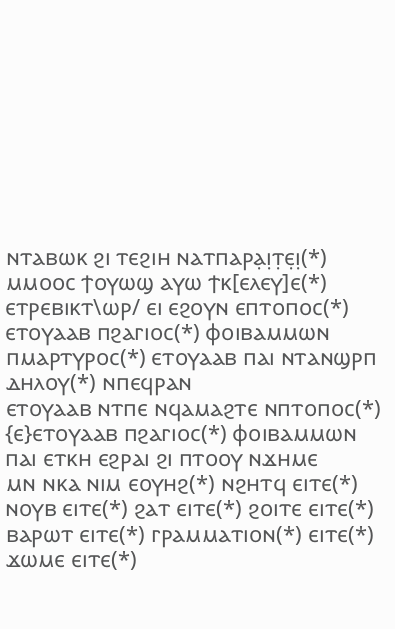ⲛⲧⲁⲃⲱⲕ ϩⲓ ⲧⲉϩⲓⲏ ⲛⲁⲧⲡⲁⲣⲁ̣ⲓ̣ⲧ̣ⲉ̣ⲓ̣(*) ⲙⲙⲟⲟⲥ ϯⲟⲩⲱϣ ⲁⲩⲱ ϯⲕ[ⲉⲗⲉⲩ]ⲉ(*)
ⲉⲧⲣⲉⲃⲓⲕⲧ\ⲱⲣ/ ⲉⲓ ⲉϩⲟⲩⲛ ⲉⲡⲧⲟⲡⲟⲥ(*) ⲉⲧⲟⲩⲁⲁⲃ ⲡϩⲁⲅⲓⲟⲥ(*) ⲫⲟⲓⲃⲁⲙⲙⲱⲛ ⲡⲙⲁⲣⲧⲩⲣⲟⲥ(*) ⲉⲧⲟⲩⲁⲁⲃ ⲡⲁⲓ ⲛⲧⲁⲛϣⲣⲡ ⲇⲏⲗⲟⲩ(*) ⲛⲡⲉϥⲣⲁⲛ
ⲉⲧⲟⲩⲁⲁⲃ ⲛⲧⲡⲉ ⲛϥⲁⲙⲁϩⲧⲉ ⲛⲡⲧⲟⲡⲟⲥ(*) {ⲉ}ⲉⲧⲟⲩⲁⲁⲃ ⲡϩⲁⲅⲓⲟⲥ(*) ⲫⲟⲓⲃⲁⲙⲙⲱⲛ ⲡⲁⲓ ⲉⲧⲕⲏ ⲉϩⲣⲁⲓ ϩⲓ ⲡⲧⲟⲟⲩ ⲛϫⲏⲙⲉ
ⲙⲛ ⲛⲕⲁ ⲛⲓⲙ ⲉⲟⲩⲏϩ(*) ⲛϩⲏⲧϥ ⲉⲓⲧⲉ(*) ⲛⲟⲩⲃ ⲉⲓⲧⲉ(*) ϩⲁⲧ ⲉⲓⲧⲉ(*) ϩⲟⲓⲧⲉ ⲉⲓⲧⲉ(*) ⲃⲁⲣⲱⲧ ⲉⲓⲧⲉ(*) ⲅⲣⲁⲙⲙⲁⲧⲓⲟⲛ(*) ⲉⲓⲧⲉ(*) ϫⲱⲙⲉ ⲉⲓⲧⲉ(*)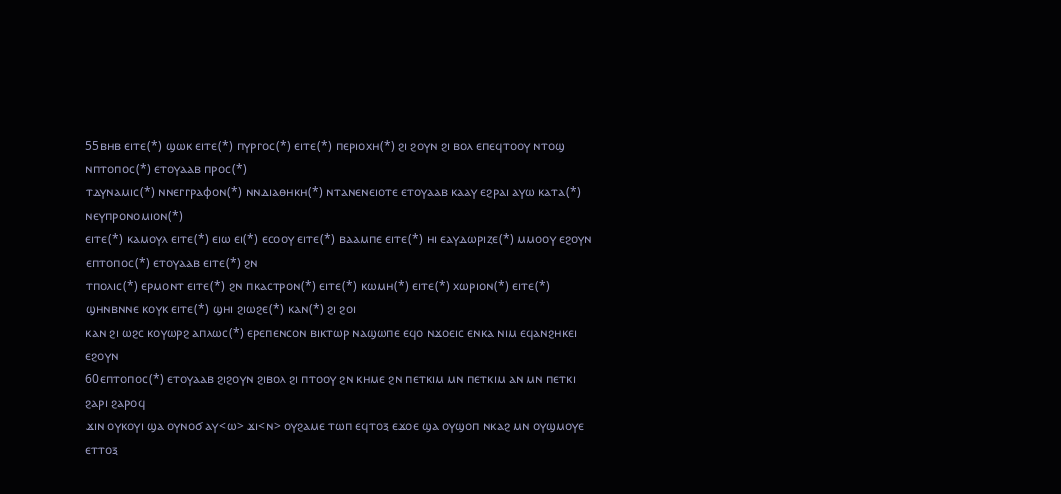55ⲃⲏⲃ ⲉⲓⲧⲉ(*) ϣⲱⲕ ⲉⲓⲧⲉ(*) ⲡⲩⲣⲅⲟⲥ(*) ⲉⲓⲧⲉ(*) ⲡⲉⲣⲓⲟⲭⲏ(*) ϩⲓ ϩⲟⲩⲛ ϩⲓ ⲃⲟⲗ ⲉⲡⲉϥⲧⲟⲟⲩ ⲛⲧⲟϣ ⲛⲡⲧⲟⲡⲟⲥ(*) ⲉⲧⲟⲩⲁⲁⲃ ⲡⲣⲟⲥ(*)
ⲧⲇⲩⲛⲁⲙⲓⲥ(*) ⲛⲛⲉⲅⲅⲣⲁⲫⲟⲛ(*) ⲛⲛⲇⲓⲁⲑⲏⲕⲏ(*) ⲛⲧⲁⲛⲉⲛⲉⲓⲟⲧⲉ ⲉⲧⲟⲩⲁⲁⲃ ⲕⲁⲁⲩ ⲉϩⲣⲁⲓ ⲁⲩⲱ ⲕⲁⲧⲁ(*) ⲛⲉⲩⲡⲣⲟⲛⲟⲙⲓⲟⲛ(*)
ⲉⲓⲧⲉ(*) ⲕⲁⲙⲟⲩⲗ ⲉⲓⲧⲉ(*) ⲉⲓⲱ ⲉⲓ(*) ⲉⲥⲟⲟⲩ ⲉⲓⲧⲉ(*) ⲃⲁⲁⲙⲡⲉ ⲉⲓⲧⲉ(*) ⲏⲓ ⲉⲁⲩⲇⲱⲣⲓⲍⲉ(*) ⲙⲙⲟⲟⲩ ⲉϩⲟⲩⲛ ⲉⲡⲧⲟⲡⲟⲥ(*) ⲉⲧⲟⲩⲁⲁⲃ ⲉⲓⲧⲉ(*) ϩⲛ
ⲧⲡⲟⲗⲓⲥ(*) ⲉⲣⲙⲟⲛⲧ ⲉⲓⲧⲉ(*) ϩⲛ ⲡⲕⲁⲥⲧⲣⲟⲛ(*) ⲉⲓⲧⲉ(*) ⲕⲱⲙⲏ(*) ⲉⲓⲧⲉ(*) ⲭⲱⲣⲓⲟⲛ(*) ⲉⲓⲧⲉ(*) ϣⲏⲛⲃⲛⲛⲉ ⲕⲟⲩⲕ ⲉⲓⲧⲉ(*) ϣⲏⲓ ϩⲓⲱϩⲉ(*) ⲕⲁⲛ(*) ϩⲓ ϩⲟⲓ
ⲕⲁⲛ ϩⲓ ⲱϩⲥ ⲕⲟⲩⲱⲣϩ ⲁⲡⲗⲱⲥ(*) ⲉⲣⲉⲡⲉⲛⲥⲟⲛ ⲃⲓⲕⲧⲱⲣ ⲛⲁϣⲱⲡⲉ ⲉϥⲟ ⲛϫⲟⲉⲓⲥ ⲉⲛⲕⲁ ⲛⲓⲙ ⲉϥⲁⲛϩⲏⲕⲉⲓ ⲉϩⲟⲩⲛ
60ⲉⲡⲧⲟⲡⲟⲥ(*) ⲉⲧⲟⲩⲁⲁⲃ ϩⲓϩⲟⲩⲛ ϩⲓⲃⲟⲗ ϩⲓ ⲡⲧⲟⲟⲩ ϩⲛ ⲕⲏⲙⲉ ϩⲛ ⲡⲉⲧⲕⲓⲙ ⲙⲛ ⲡⲉⲧⲕⲓⲙ ⲁⲛ ⲙⲛ ⲡⲉⲧⲕⲓ ϩⲁⲣⲓ ϩⲁⲣⲟϥ
ϫⲓⲛ ⲟⲩⲕⲟⲩⲓ ϣⲁ ⲟⲩⲛⲟϭ ⲁⲩ<ⲱ> ϫⲓ<ⲛ> ⲟⲩϩⲁⲙⲉ ⲧⲱⲡ ⲉϥⲧⲟⲝ ⲉϫⲟⲉ ϣⲁ ⲟⲩϣⲟⲡ ⲛⲕⲁϩ ⲙⲛ ⲟⲩϣⲙⲟⲩⲉ ⲉⲧⲧⲟⲝ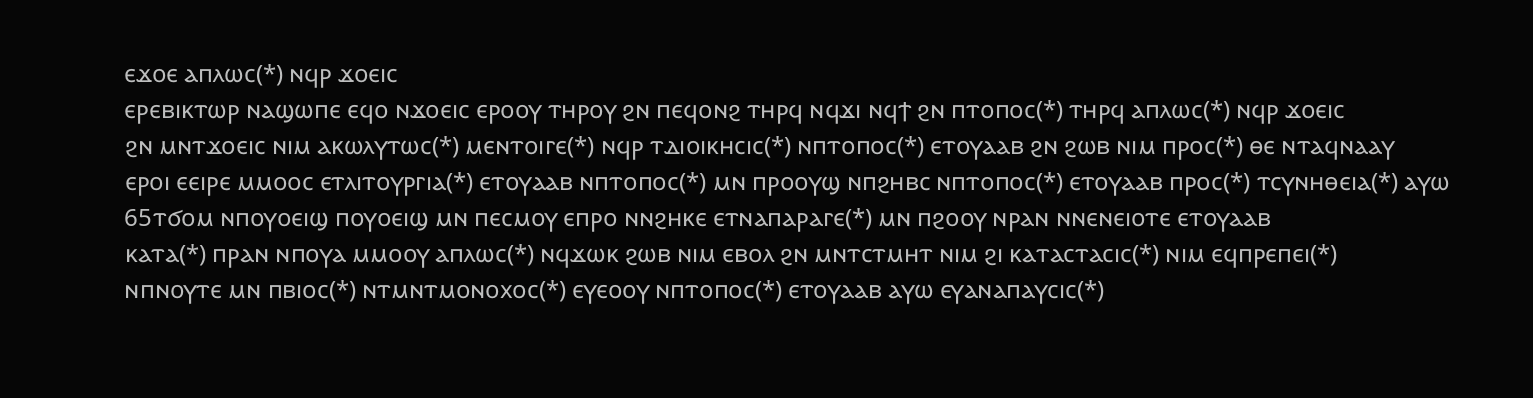ⲉϫⲟⲉ ⲁⲡⲗⲱⲥ(*) ⲛϥⲣ ϫⲟⲉⲓⲥ
ⲉⲣⲉⲃⲓⲕⲧⲱⲣ ⲛⲁϣⲱⲡⲉ ⲉϥⲟ ⲛϫⲟⲉⲓⲥ ⲉⲣⲟⲟⲩ ⲧⲏⲣⲟⲩ ϩⲛ ⲡⲉϥⲟⲛϩ ⲧⲏⲣϥ ⲛϥϫⲓ ⲛϥϯ ϩⲛ ⲡⲧⲟⲡⲟⲥ(*) ⲧⲏⲣϥ ⲁⲡⲗⲱⲥ(*) ⲛϥⲣ ϫⲟⲉⲓⲥ
ϩⲛ ⲙⲛⲧϫⲟⲉⲓⲥ ⲛⲓⲙ ⲁⲕⲱⲗⲩⲧⲱⲥ(*) ⲙⲉⲛⲧⲟⲓⲅⲉ(*) ⲛϥⲣ ⲧⲇⲓⲟⲓⲕⲏⲥⲓⲥ(*) ⲛⲡⲧⲟⲡⲟⲥ(*) ⲉⲧⲟⲩⲁⲁⲃ ϩⲛ ϩⲱⲃ ⲛⲓⲙ ⲡⲣⲟⲥ(*) ⲑⲉ ⲛⲧⲁϥⲛⲁⲁⲩ
ⲉⲣⲟⲓ ⲉⲉⲓⲣⲉ ⲙⲙⲟⲟⲥ ⲉⲧⲗⲓⲧⲟⲩⲣⲅⲓⲁ(*) ⲉⲧⲟⲩⲁⲁⲃ ⲛⲡⲧⲟⲡⲟⲥ(*) ⲙⲛ ⲡⲣⲟⲟⲩϣ ⲛⲡϩⲏⲃⲥ ⲛⲡⲧⲟⲡⲟⲥ(*) ⲉⲧⲟⲩⲁⲁⲃ ⲡⲣⲟⲥ(*) ⲧⲥⲩⲛⲏⲑⲉⲓⲁ(*) ⲁⲩⲱ
65ⲧϭⲟⲙ ⲛⲡⲟⲩⲟⲉⲓϣ ⲡⲟⲩⲟⲉⲓϣ ⲙⲛ ⲡⲉⲥⲙⲟⲩ ⲉⲡⲣⲟ ⲛⲛϩⲏⲕⲉ ⲉⲧⲛⲁⲡⲁⲣⲁⲅⲉ(*) ⲙⲛ ⲡϩⲟⲟⲩ ⲛⲣⲁⲛ ⲛⲛⲉⲛⲉⲓⲟⲧⲉ ⲉⲧⲟⲩⲁⲁⲃ
ⲕⲁⲧⲁ(*) ⲡⲣⲁⲛ ⲛⲡⲟⲩⲁ ⲙⲙⲟⲟⲩ ⲁⲡⲗⲱⲥ(*) ⲛϥϫⲱⲕ ϩⲱⲃ ⲛⲓⲙ ⲉⲃⲟⲗ ϩⲛ ⲙⲛⲧⲥⲧⲙⲏⲧ ⲛⲓⲙ ϩⲓ ⲕⲁⲧⲁⲥⲧⲁⲥⲓⲥ(*) ⲛⲓⲙ ⲉϥⲡⲣⲉⲡⲉⲓ(*)
ⲛⲡⲛⲟⲩⲧⲉ ⲙⲛ ⲡⲃⲓⲟⲥ(*) ⲛⲧⲙⲛⲧⲙⲟⲛⲟⲭⲟⲥ(*) ⲉⲩⲉⲟⲟⲩ ⲛⲡⲧⲟⲡⲟⲥ(*) ⲉⲧⲟⲩⲁⲁⲃ ⲁⲩⲱ ⲉⲩⲁⲛⲁⲡⲁⲩⲥⲓⲥ(*)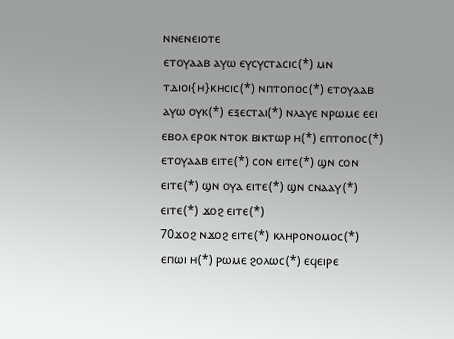ⲛⲛⲉⲛⲉⲓⲟⲧⲉ
ⲉⲧⲟⲩⲁⲁⲃ ⲁⲩⲱ ⲉⲩⲥⲩⲥⲧⲁⲥⲓⲥ(*) ⲙⲛ ⲧⲇⲓⲟⲓ{ⲏ}ⲕⲏⲥⲓⲥ(*) ⲛⲡⲧⲟⲡⲟⲥ(*) ⲉⲧⲟⲩⲁⲁⲃ ⲁⲩⲱ ⲟⲩⲕ(*) ⲉⲝⲉⲥⲧⲁⲓ(*) ⲛⲗⲁⲩⲉ ⲛⲣⲱⲙⲉ ⲉⲉⲓ
ⲉⲃⲟⲗ ⲉⲣⲟⲕ ⲛⲧⲟⲕ ⲃⲓⲕⲧⲱⲣ ⲏ(*) ⲉⲡⲧⲟⲡⲟⲥ(*) ⲉⲧⲟⲩⲁⲁⲃ ⲉⲓⲧⲉ(*) ⲥⲟⲛ ⲉⲓⲧⲉ(*) ϣⲛ ⲥⲟⲛ ⲉⲓⲧⲉ(*) ϣⲛ ⲟⲩⲁ ⲉⲓⲧⲉ(*) ϣⲛ ⲥⲛⲁⲁⲩ(*) ⲉⲓⲧⲉ(*) ϫⲟϩ ⲉⲓⲧⲉ(*)
70ϫⲟϩ ⲛϫⲟϩ ⲉⲓⲧⲉ(*) ⲕⲗⲏⲣⲟⲛⲟⲙⲟⲥ(*) ⲉⲡⲱⲓ ⲏ(*) ⲣⲱⲙⲉ ϩⲟⲗⲱⲥ(*) ⲉϥⲉⲓⲣⲉ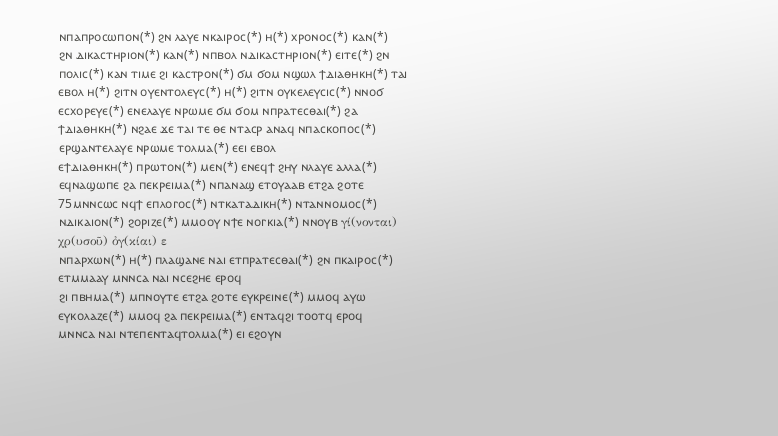ⲛⲡⲁⲡⲣⲟⲥⲱⲡⲟⲛ(*) ϩⲛ ⲗⲁⲩⲉ ⲛⲕⲁⲓⲣⲟⲥ(*) ⲏ(*) ⲭⲣⲟⲛⲟⲥ(*) ⲕⲁⲛ(*)
ϩⲛ ⲇⲓⲕⲁⲥⲧⲏⲣⲓⲟⲛ(*) ⲕⲁⲛ(*) ⲛⲡⲃⲟⲗ ⲛⲇⲓⲕⲁⲥⲧⲏⲣⲓⲟⲛ(*) ⲉⲓⲧⲉ(*) ϩⲛ ⲡⲟⲗⲓⲥ(*) ⲕⲁⲛ ⲧⲓⲙⲉ ϩⲓ ⲕⲁⲥⲧⲣⲟⲛ(*) ϭⲙ ϭⲟⲙ ⲛϣⲱⲗ ϯⲇⲓⲁⲑⲏⲕⲏ(*) ⲧⲁⲓ
ⲉⲃⲟⲗ ⲏ(*) ϩⲓⲧⲛ ⲟⲩⲉⲛⲧⲟⲗⲉⲩⲥ(*) ⲏ(*) ϩⲓⲧⲛ ⲟⲩⲕⲉⲗⲉⲩⲥⲓⲥ(*) ⲛⲛⲟϭ ⲉⲥⲭⲟⲣⲉⲩⲉ(*) ⲉⲛⲉⲗⲁⲩⲉ ⲛⲣⲱⲙⲉ ϭⲙ ϭⲟⲙ ⲛⲡⲣⲁⲧⲉⲥⲑⲁⲓ(*) ϩⲁ
ϯⲇⲓⲁⲑⲏⲕⲏ(*) ⲛϩⲁⲉ ϫⲉ ⲧⲁⲓ ⲧⲉ ⲑⲉ ⲛⲧⲁⲥⲣ ⲁⲛⲁϥ ⲛⲡⲁⲥⲕⲟⲡⲟⲥ(*) ⲉⲣϣⲁⲛⲧⲉⲗⲁⲩⲉ ⲛⲣⲱⲙⲉ ⲧⲟⲗⲙⲁ(*) ⲉⲉⲓ ⲉⲃⲟⲗ
ⲉϯⲇⲓⲁⲑⲏⲕⲏ(*) ⲡⲣⲱⲧⲟⲛ(*) ⲙⲉⲛ(*) ⲉⲛⲉϥϯ ϩⲏⲩ ⲛⲗⲁⲩⲉ ⲁⲗⲗⲁ(*) ⲉϥⲛⲁϣⲱⲡⲉ ϩⲁ ⲡⲉⲕⲣⲉⲓⲙⲁ(*) ⲛⲡⲁⲛⲁϣ ⲉⲧⲟⲩⲁⲁⲃ ⲉⲧϩⲁ ϩⲟⲧⲉ
75ⲙⲛⲛⲥⲱⲥ ⲛϥϯ ⲉⲡⲗⲟⲅⲟⲥ(*) ⲛⲧⲕⲁⲧⲁⲇⲓⲕⲏ(*) ⲛⲧⲁⲛⲛⲟⲙⲟⲥ(*) ⲛⲇⲓⲕⲁⲓⲟⲛ(*) ϩⲟⲣⲓⲍⲉ(*) ⲙⲙⲟⲟⲩ ⲛϯⲉ ⲛⲟⲅⲕⲓⲁ(*) ⲛⲛⲟⲩⲃ γί(νονται) χρ(υσοῦ) ὀγ(κίαι) ε
ⲛⲡⲁⲣⲭⲱⲛ(*) ⲏ(*) ⲡⲗⲁϣⲁⲛⲉ ⲛⲁⲓ ⲉⲧⲡⲣⲁⲧⲉⲥⲑⲁⲓ(*) ϩⲛ ⲡⲕⲁⲓⲣⲟⲥ(*) ⲉⲧⲙⲙⲁⲁⲩ ⲙⲛⲛⲥⲁ ⲛⲁⲓ ⲛⲥⲉϩⲏⲉ ⲉⲣⲟϥ
ϩⲓ ⲡⲃⲏⲙⲁ(*) ⲙⲡⲛⲟⲩⲧⲉ ⲉⲧϩⲁ ϩⲟⲧⲉ ⲉⲩⲕⲣⲉⲓⲛⲉ(*) ⲙⲙⲟϥ ⲁⲩⲱ ⲉⲩⲕⲟⲗⲁⲍⲉ(*) ⲙⲙⲟϥ ϩⲁ ⲡⲉⲕⲣⲉⲓⲙⲁ(*) ⲉⲛⲧⲁϥϩⲓ ⲧⲟⲟⲧϥ ⲉⲣⲟϥ
ⲙⲛⲛⲥⲁ ⲛⲁⲓ ⲛⲧⲉⲡⲉⲛⲧⲁϥⲧⲟⲗⲙⲁ(*) ⲉⲓ ⲉϩⲟⲩⲛ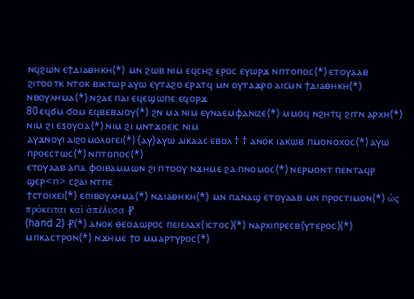ⲛϥϩⲱⲛ ⲉϯⲇⲓⲁⲑⲏⲕⲏ(*) ⲙⲛ ϩⲱⲃ ⲛⲓⲙ ⲉϥⲥⲏϩ ⲉⲣⲟⲥ ⲉⲩⲱⲣϫ ⲛⲡⲧⲟⲡⲟⲥ(*) ⲉⲧⲟⲩⲁⲁⲃ
ϩⲓⲧⲟⲟⲧⲕ ⲛⲧⲟⲕ ⲃⲓⲕⲧⲱⲣ ⲁⲩⲱ ⲉⲩⲧⲁϩⲟ ⲉⲣⲁⲧϥ ⲙⲛ ⲟⲩⲧⲁϫⲣⲟ ⲁⲓⲥⲙⲛ ϯⲇⲓⲁⲑⲏⲕⲏ(*) ⲛⲃⲟⲩⲗⲏⲙⲁ(*) ⲛϩⲁⲉ ⲡⲁⲓ ⲉϥⲉϣⲱⲡⲉ ⲉϥⲟⲣϫ
80ⲉϥϭⲙ ϭⲟⲙ ⲉϥⲃⲉⲃⲁⲓⲟⲩ(*) ϩⲛ ⲙⲁ ⲛⲓⲙ ⲉⲩⲛⲁⲉⲙⲫⲁⲛⲓⲍⲉ(*) ⲙⲙⲟϥ ⲛϩⲏⲧϥ ϩⲓⲧⲛ ⲁⲣⲭⲏ(*) ⲛⲓⲙ ϩⲓ ⲉⲝⲟⲩⲥⲓⲁ(*) ⲛⲓⲙ ϩⲓ ⲙⲛⲧϫⲟⲉⲓⲥ ⲛⲓⲙ
ⲁⲩϫⲛⲟⲩⲓ ⲁⲓϩⲟⲙⲟⲗⲟⲅⲉⲓ(*) {ⲁⲩ}ⲁⲩⲱ ⲁⲓⲕⲁⲁⲥ ⲉⲃⲟⲗ † † ⲁⲛⲟⲕ ⲓⲁⲕⲱⲃ ⲡⲙⲟⲛⲟⲭⲟⲥ(*) ⲁⲩⲱ ⲡⲣⲟⲉⲥⲧⲱⲥ(*) ⲛⲡⲧⲟⲡⲟⲥ(*)
ⲉⲧⲟⲩⲁⲁⲃ ⲁⲡⲁ ⲫⲟⲓⲃⲁⲙⲙⲱⲛ ϩⲓ ⲡⲧⲟⲟⲩ ⲛϫⲏⲙⲉ ϩⲁ ⲡⲛⲟⲙⲟⲥ(*) ⲛⲉⲣⲙⲟⲛⲧ ⲡⲉⲛⲧⲁϥⲣ ϣⲉⲣ<ⲡ> ⲥϩⲁⲓ ⲛⲧⲡⲉ
ϯⲥⲧⲟⲓⲭⲉⲓ(*) ⲉⲡⲓⲃⲟⲩⲗⲏⲙⲁ(*) ⲛⲇⲓⲁⲑⲏⲕⲏ(*) ⲙⲛ ⲡⲁⲛⲁϣ ⲉⲧⲟⲩⲁⲁⲃ ⲙⲛ ⲡⲣⲟⲥⲧⲓⲙⲟⲛ(*) ὡς πρόκειται καὶ ἀπέλυσα ⳨
(hand 2) ⳨(*) ⲁⲛⲟⲕ ⲑⲉⲟⲇⲱⲣⲟⲥ ⲡⲉⲓⲉⲗⲁⲭ(ⲓⲥⲧⲟⲥ)(*) ⲛⲁⲣⲭⲓⲡⲣⲉⲥⲃ(ⲩⲧⲉⲣⲟⲥ)(*) ⲙⲡⲕⲁⲥⲧⲣⲟⲛ(*) ⲛϫⲏⲙⲉ ϯⲟ ⲙⲙⲁⲣⲧⲩⲣⲟⲥ(*)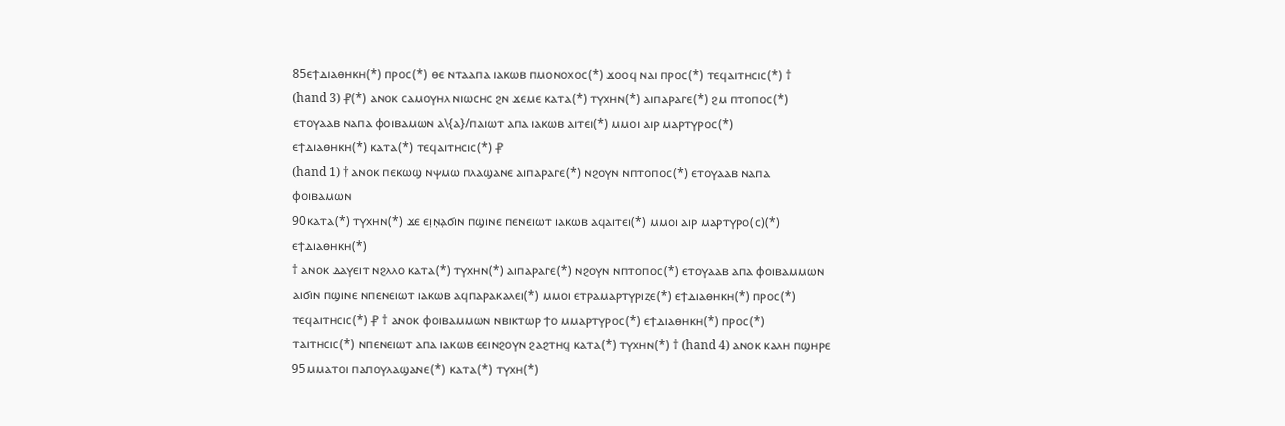85ⲉϯⲇⲓⲁⲑⲏⲕⲏ(*) ⲡⲣⲟⲥ(*) ⲑⲉ ⲛⲧⲁⲁⲡⲁ ⲓⲁⲕⲱⲃ ⲡⲙⲟⲛⲟⲭⲟⲥ(*) ϫⲟⲟϥ ⲛⲁⲓ ⲡⲣⲟⲥ(*) ⲧⲉϥⲁⲓⲧⲏⲥⲓⲥ(*) †
(hand 3) ⳨(*) ⲁⲛⲟⲕ ⲥⲁⲙⲟⲩⲏⲗ ⲛⲓⲱⲥⲏⲥ ϩⲛ ϫⲉⲙⲉ ⲕⲁⲧⲁ(*) ⲧⲩⲭⲏⲛ(*) ⲁⲓⲡⲁⲣⲁⲅⲉ(*) ϩⲙ ⲡⲧⲟⲡⲟⲥ(*)
ⲉⲧⲟⲩⲁⲁⲃ ⲛⲁⲡⲁ ⲫⲟⲓⲃⲁⲙⲱⲛ ⲁ\{ⲁ}/ⲡⲁⲓⲱⲧ ⲁⲡⲁ ⲓⲁⲕⲱⲃ ⲁⲓⲧⲉⲓ(*) ⲙⲙⲟⲓ ⲁⲓⲣ ⲙⲁⲣⲧⲩⲣⲟⲥ(*)
ⲉϯⲇⲓⲁⲑⲏⲕⲏ(*) ⲕⲁⲧⲁ(*) ⲧⲉϥⲁⲓⲧⲏⲥⲓⲥ(*) ⳨
(hand 1) † ⲁⲛⲟⲕ ⲡⲉⲕⲱϣ ⲛⲯⲙⲱ ⲡⲗⲁϣⲁⲛⲉ ⲁⲓⲡⲁⲣⲁⲅⲉ(*) ⲛϩⲟⲩⲛ ⲛⲡⲧⲟⲡⲟⲥ(*) ⲉⲧⲟⲩⲁⲁⲃ ⲛⲁⲡⲁ ⲫⲟⲓⲃⲁⲙⲱⲛ
90ⲕⲁⲧⲁ(*) ⲧⲩⲭⲏⲛ(*) ϫⲉ ⲉⲓ̣ⲛ̣ⲁ̣ϭⲓⲛ ⲡϣⲓⲛⲉ ⲡⲉⲛⲉⲓⲱⲧ ⲓⲁⲕⲱⲃ ⲁϥⲁⲓⲧⲉⲓ(*) ⲙⲙⲟⲓ ⲁⲓⲣ ⲙⲁⲣⲧⲩⲣⲟ(ⲥ)(*) ⲉϯⲇⲓⲁⲑⲏⲕⲏ(*)
† ⲁⲛⲟⲕ ⲇⲁⲩⲉⲓⲧ ⲛϩⲗⲗⲟ ⲕⲁⲧⲁ(*) ⲧⲩⲭⲏⲛ(*) ⲁⲓⲡⲁⲣⲁⲅⲉ(*) ⲛϩⲟⲩⲛ ⲛⲡⲧⲟⲡⲟⲥ(*) ⲉⲧⲟⲩⲁⲁⲃ ⲁⲡⲁ ⲫⲟⲓⲃⲁⲙⲙⲱⲛ
ⲁⲓϭⲓⲛ ⲡϣⲓⲛⲉ ⲛⲡⲉⲛⲉⲓⲱⲧ ⲓⲁⲕⲱⲃ ⲁϥⲡⲁⲣⲁⲕⲁⲗⲉⲓ(*) ⲙⲙⲟⲓ ⲉⲧⲣⲁⲙⲁⲣⲧⲩⲣⲓⲍⲉ(*) ⲉϯⲇⲓⲁⲑⲏⲕⲏ(*) ⲡⲣⲟⲥ(*)
ⲧⲉϥⲁⲓⲧⲏⲥⲓⲥ(*) ⳨ † ⲁⲛⲟⲕ ⲫⲟⲓⲃⲁⲙⲙⲱⲛ ⲛⲃⲓⲕⲧⲱⲣ ϯⲟ ⲙⲙⲁⲣⲧⲩⲣⲟⲥ(*) ⲉϯⲇⲓⲁⲑⲏⲕⲏ(*) ⲡⲣⲟⲥ(*)
ⲧⲁⲓⲧⲏⲥⲓⲥ(*) ⲛⲡⲉⲛⲉⲓⲱⲧ ⲁⲡⲁ ⲓⲁⲕⲱⲃ ⲉⲉⲓⲛϩⲟⲩⲛ ϩⲁϩⲧⲏϥ̣ ⲕⲁⲧⲁ(*) ⲧⲩⲭⲏⲛ(*) † (hand 4) ⲁⲛⲟⲕ ⲕⲁⲗⲏ ⲡϣⲏⲣⲉ
95ⲙⲙⲁⲧⲟⲓ ⲡⲁⲡⲟⲩⲗⲁϣⲁⲛⲉ(*) ⲕⲁⲧⲁ(*) ⲧⲩⲭⲏ(*)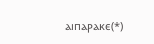ⲁⲓⲡⲁⲣⲁⲕⲉ(*)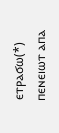ⲉⲧⲣⲁϭⲱ(*) ⲡⲉⲛⲉⲓⲱⲧ ⲁⲡⲁ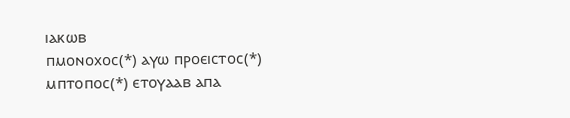ⲓⲁⲕⲱⲃ
ⲡⲙⲟⲛⲟⲭⲟⲥ(*) ⲁⲩⲱ ⲡⲣⲟⲉⲓⲥⲧⲟⲥ(*) ⲙⲡⲧⲟⲡⲟⲥ(*) ⲉⲧⲟⲩⲁⲁⲃ ⲁⲡⲁ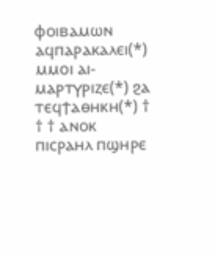ⲫⲟⲓⲃⲁⲙⲱⲛ ⲁϥⲡⲁⲣⲁⲕⲁⲗⲉⲓ(*) ⲙⲙⲟⲓ ⲁⲓ-
ⲙⲁⲣⲧⲩⲣⲓⲍⲉ(*) ϩⲁ ⲧⲉϥϯⲁⲑⲏⲕⲏ(*) † † † ⲁⲛⲟⲕ ⲡⲓⲥⲣⲁⲏⲗ ⲡϣⲏⲣⲉ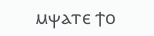ⲙⲯⲁⲧⲉ ϯⲟ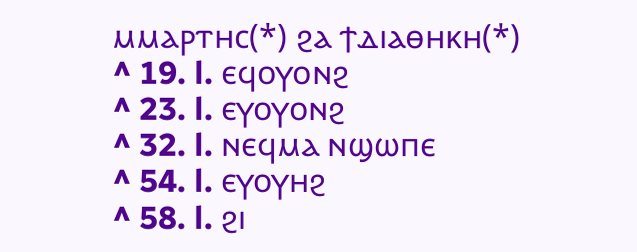ⲙⲙⲁⲣⲧⲏⲥ(*) ϩⲁ ϯⲇⲓⲁⲑⲏⲕⲏ(*)
^ 19. l. ⲉϥⲟⲩⲟⲛϩ
^ 23. l. ⲉⲩⲟⲩⲟⲛϩ
^ 32. l. ⲛⲉϥⲙⲁ ⲛϣⲱⲡⲉ
^ 54. l. ⲉⲩⲟⲩⲏϩ
^ 58. l. ϩⲓ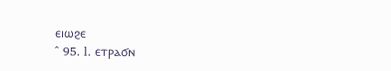ⲉⲓⲱϩⲉ
^ 95. l. ⲉⲧⲣⲁϭⲛ